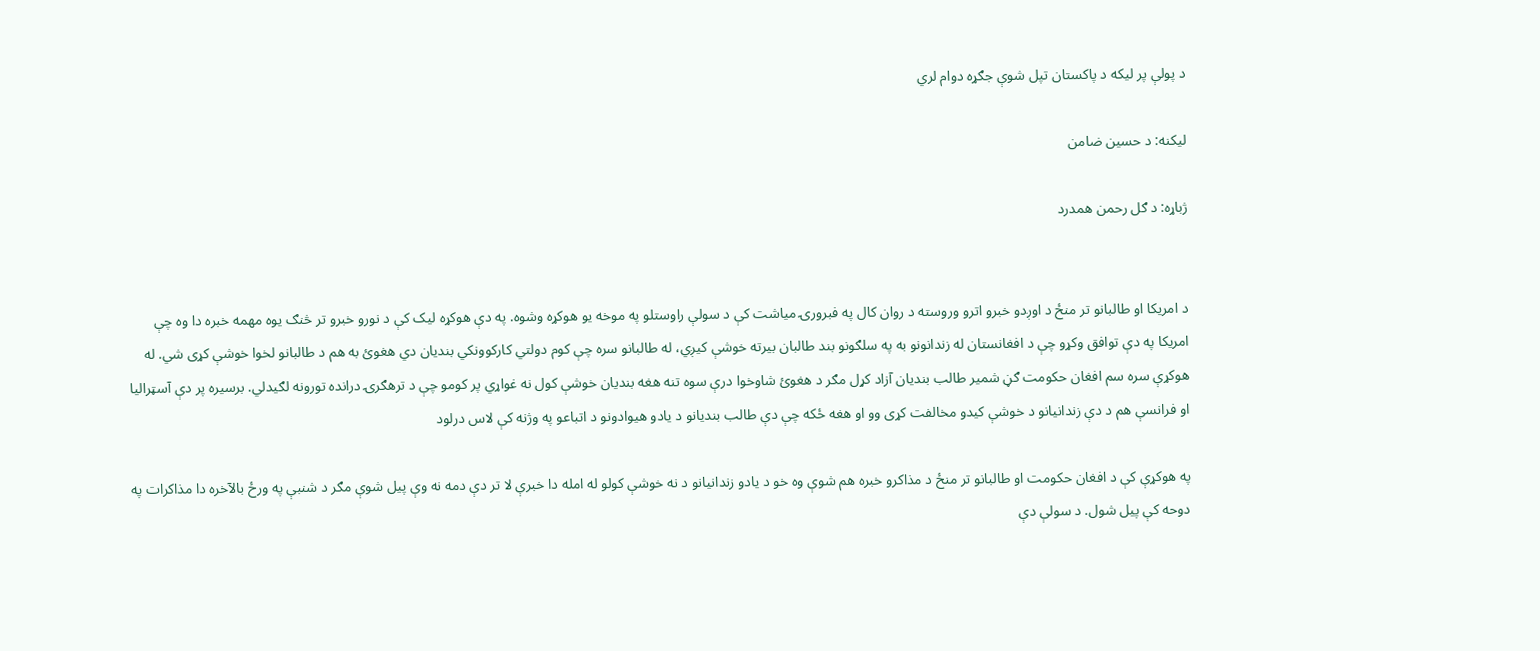د پولې پر لیکه د پاکستان تپل شوې جګړه دوام لري

لیکنه: د حسین ضامن

ژباړه: د ګل رحمن همدرد


د امریکا او طالبانو تر منځ د اوږدو خبرو اترو وروسته د روان کال په فبرورۍ میاشت کې د سولې راوستلو په موخه یو هوکړه وشوه. په دې هوکړه لیک کې د نورو خبرو تر څنګ یوه مهمه خبره دا وه چې امریکا په دې توافق وکړو چې د افغانستان له زندانونو به په سلګونو بند طالبان بیرته خوشې کیږي، له طالبانو سره چې کوم دولتي کارکوونکي بندیان دي هغوئ به هم د طالبانو لخوا خوشې کړی شي. له هوکړې سره سم افغان حکومت ګڼ شمیر طالب بندیان آزاد کړل مګر د هغوئ شاوخوا درې سوه تنه هغه بندیان خوشې کول نه غواړي پر کومو چې د ترهګرۍ درانده تورونه لګیدلي. برسیره پر دې آسټرالیا او فرانسې هم د دې زندانیانو د خوشې کیدو مخالفت کړی وو او هغه ځکه چې دې طالب بندیانو د یادو هیوادونو د اتباعو په وژنه کې لاس درلود

په هوکړې کې د افغان حکومت او طالبانو تر منځ د مذاکرو خبره هم شوې وه خو د یادو زندانیانو د نه خوشې کولو له امله دا خبرې لا تر دې دمه نه وې پیل شوې مګر د شنبې په ورځ بالآخره دا مذاکرات په دوحه کې پیل شول. د سولې دې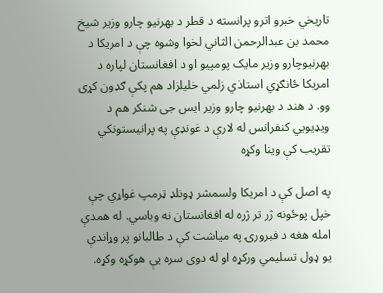تاریخي خبرو اترو پرانسته د قطر د بهرنیو چارو وزیر شیخ محمد بن عبدالرحمن الثاني لخوا وشوه چې د امریکا د بهرنیوچارو وزیر مایک پومپیو او د افغانستان لپاره د امریکا ځانګړي استاذي زلمي خلیلزاد هم پکې ګډون کړی وو. د هند د بهرنیو چارو وزیر ایس جی شنکر هم د ویډیویي کنفرانس له لارې د غونډې په پرانیستونکي تقریب کې وینا وکړه

په اصل کې د امریکا ولسمشر ډونلډ ټرمپ غواړي چې خپل پوځونه ژر تر ژره له افغانستان نه وباسي. له همدې امله هغه د فبرورۍ په میاشت کې د طالبانو پر وړاندې یو ډول تسلیمي ورکړه او له دوی سره یې هوکړه وکړه.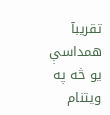تقریبآ همداسې یو څه په ویتنام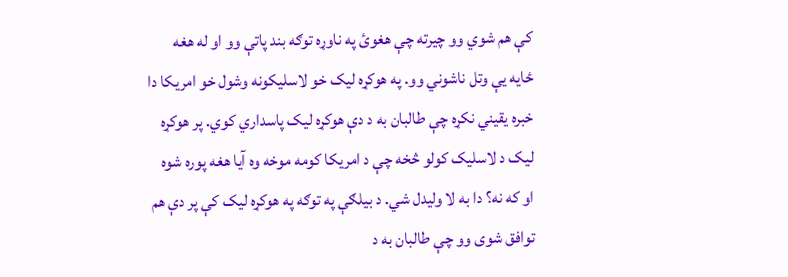کې هم شوي وو چیرته چې هغوئ په ناوړه توګه بند پاتې وو او له هغه ځایه یې وتل ناشوني وو. په هوکړه لیک خو لاسلیکونه وشول خو امریکا دا خبره یقیني نکړه چې طالبان به د دې هوکړه لیک پاسداري کوي. پر هوکړه لیک د لاسلیک کولو څخه چې د امریکا کومه موخه وه آیا هغه پوره شوه او که نه؟ دا به لا ولیدل شي. د بیلګې په توګه په هوکړه لیک کې پر دې هم توافق شوی وو چې طالبان به د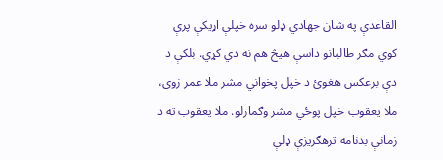القاعدې په شان جهادي ډلو سره خپلې اړیکې پرې کوي مګر طالبانو داسې هیڅ هم نه دي کړي. بلکې د دې برعکس هغوئ د خپل پخواني مشر ملا عمر زوی، ملا یعقوب خپل پوځي مشر وګمارلو. ملا یعقوب ته د زمانې بدنامه ترهګریزې ډلې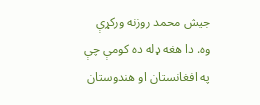جیش محمد روزنه ورکړې وه. دا هغه ډله ده کومې چې په افغانستان او هندوستان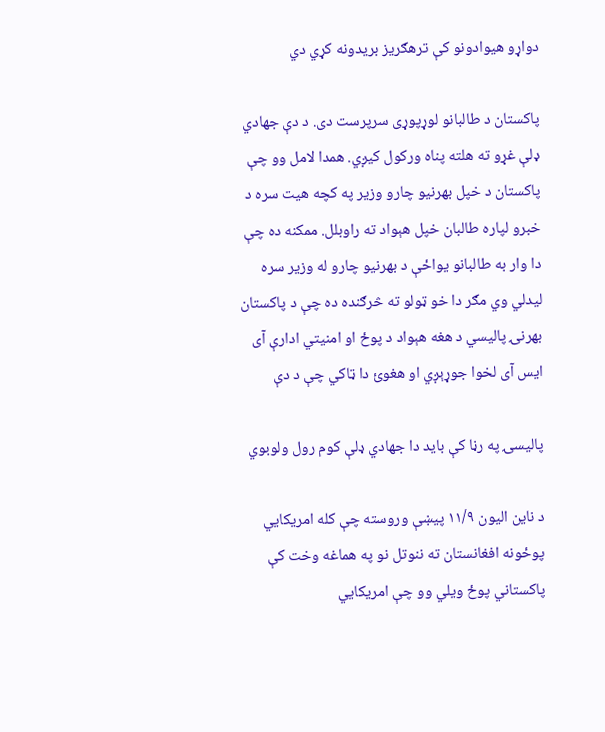دواړو هیوادونو کې ترهګریز بریدونه کړي دي

پاکستان د طالبانو لوړپوړی سرپرست دی. د دې جهادي ډلې غړو ته هلته پناه ورکول کیږي. همدا لامل وو چې پاکستان د خپل بهرنیو چارو وزیر په کچه هيت سره د خبرو لپاره طالبان خپل هېواد ته راوبلل. ممکنه ده چې دا وار به طالبانو یواځې د بهرنیو چارو له وزیر سره لیدلي وي مګر دا خو ټولو ته څرګنده ده چې د پاکستان بهرنۍ پالیسي د هغه هېواد د پوځ او امنیتي ادارې آی ایس آی لخوا جوړېږي او هغوئ دا ټاکي چې د دې

پالیسۍ په رڼا کې باید دا جهادي ډلې کوم رول ولوبوي

د ناین الیون ۱۱/۹ پیښې وروسته چې کله امریکایي پوځونه افغانستان ته ننوتل نو په هماغه وخت کې پاکستاني پوځ ویلي وو چې امریکایي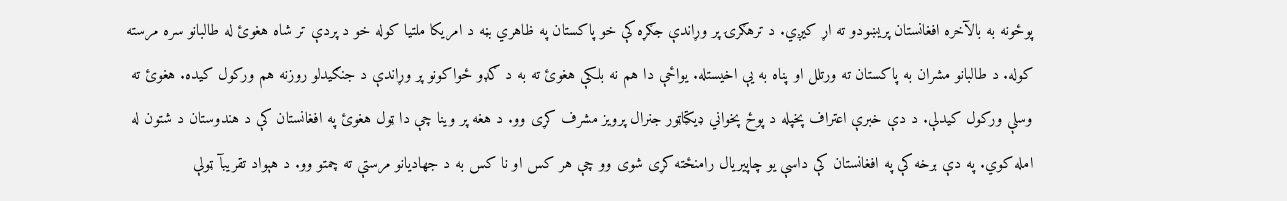پوځونه به بالآخره افغانستان پریښودو ته اړ کیږي. د ترهګرۍ پر وړاندې جګړه کې خو پاکستان په ظاهري بڼه د امریکا ملتیا کوله خو د پردې تر شاه هغوئ له طالبانو سره مرسته کوله. د طالبانو مشران به پاکستان ته ورتلل او پناه به یې اخیستله. یواځې دا هم نه بلکې هغوئ ته به د ګډو ځواکونو پر وړاندې د جنګیدلو روزنه هم ورکول کیده. هغوئ ته وسلې ورکول کیدلې. د دې خبرې اعتراف پخپله د پوځ پخواني ډیکټاټور جنرال پرویز مشرف کړی وو. د هغه پر وینا چې دا ټول هغوئ په افغانستان کې د هندوستان د شتون له امله کوي. په دې برخه کې په افغانستان کې داسې یو چاپیریال رامنځته کړی شوی وو چې هر کس او نا کس به د جهادیانو مرستې ته چمتو وو. د هېواد تقریبآ ټولې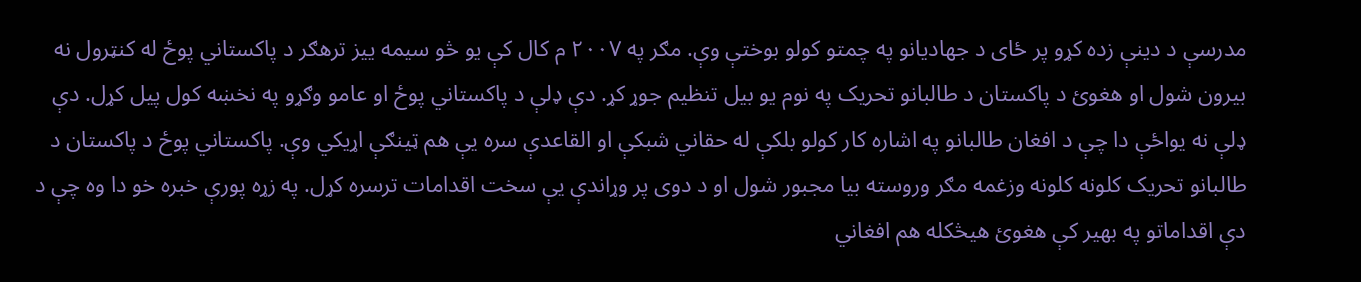مدرسې د دینې زده کړو پر ځای د جهادیانو په چمتو کولو بوختې وې. مګر په ۲۰۰۷ م کال کې یو څو سیمه ییز ترهګر د پاکستاني پوځ له کنټرول نه بیرون شول او هغوئ د پاکستان د طالبانو تحریک په نوم یو بیل تنظیم جوړ کړ. دې ډلې د پاکستاني پوځ او عامو وګړو په نخښه کول پیل کړل. دې ډلې نه یواځې دا چې د افغان طالبانو په اشاره کار کولو بلکې له حقاني شبکې او القاعدې سره یې هم ټینګې اړیکي وې. پاکستاني پوځ د پاکستان د طالبانو تحریک کلونه کلونه وزغمه مګر وروسته بیا مجبور شول او د دوی پر وړاندې یې سخت اقدامات ترسره کړل. په زړه پورې خبره خو دا وه چې د دې اقداماتو په بهیر کې هغوئ هیڅکله هم افغاني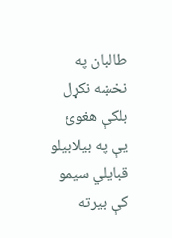طالبان په نخښه نکړل بلکې هغوئ یې په بیلابیلو قبایلي سیمو کې بیرته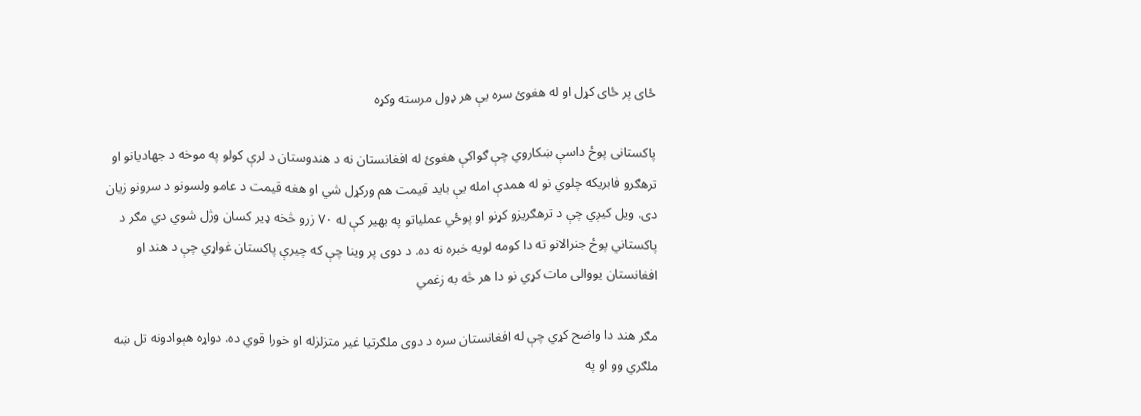ځای پر ځای کړل او له هغوئ سره یې هر ډول مرسته وکړه

پاکستانی پوځ داسې ښکاروي چې ګواکې هغوئ له افغانستان نه د هندوستان د لرې کولو په موخه د جهادیانو او ترهګرو فابریکه چلوي نو له همدې امله یې باید قیمت هم ورکړل شي او هغه قیمت د عامو ولسونو د سرونو زیان دی. ویل کیږي چې د ترهګریزو کړنو او پوځي عملیاتو په بهیر کې له ۷۰ زرو څخه ډیر کسان وژل شوي دي مګر د پاکستاني پوځ جنرالانو ته دا کومه لویه خبره نه ده. د دوی پر وینا چې که چیرې پاکستان غواړي چې د هند او افغانستان یووالی مات کړي نو دا هر څه به زغمي

مګر هند دا واضح کړي چې له افغانستان سره د دوی ملګرتیا غیر متزلزله او خورا قوي ده. دواړه هېوادونه تل ښه ملګري وو او په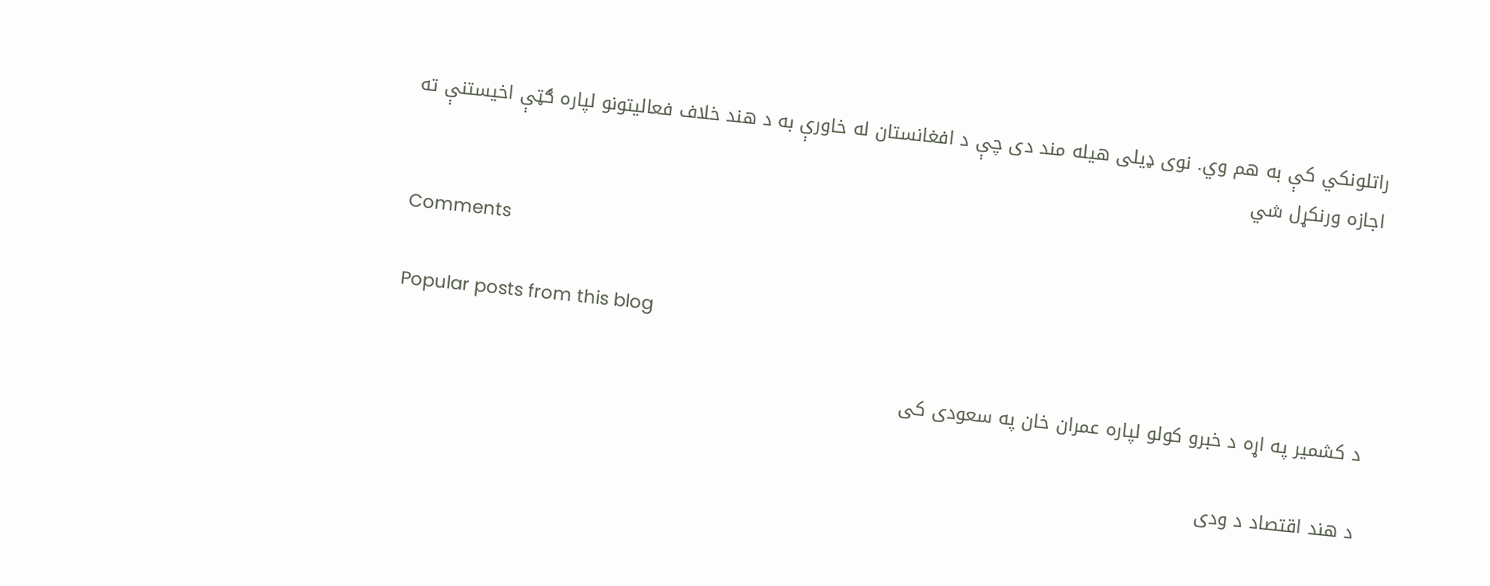راتلونکي کې به هم وي. نوی ډیلی هیله مند دی چې د افغانستان له خاورې به د هند خلاف فعالیتونو لپاره ګټې اخیستنې ته اجازه ورنکړل شي

Comments

Popular posts from this blog

د کشمیر په اړه د خبرو کولو لپاره عمران خان په سعودی کی

د هند اقتصاد د ودی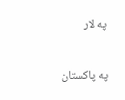په لار

په پاکستان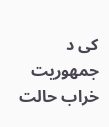کی د جمهوریت خراب حالت